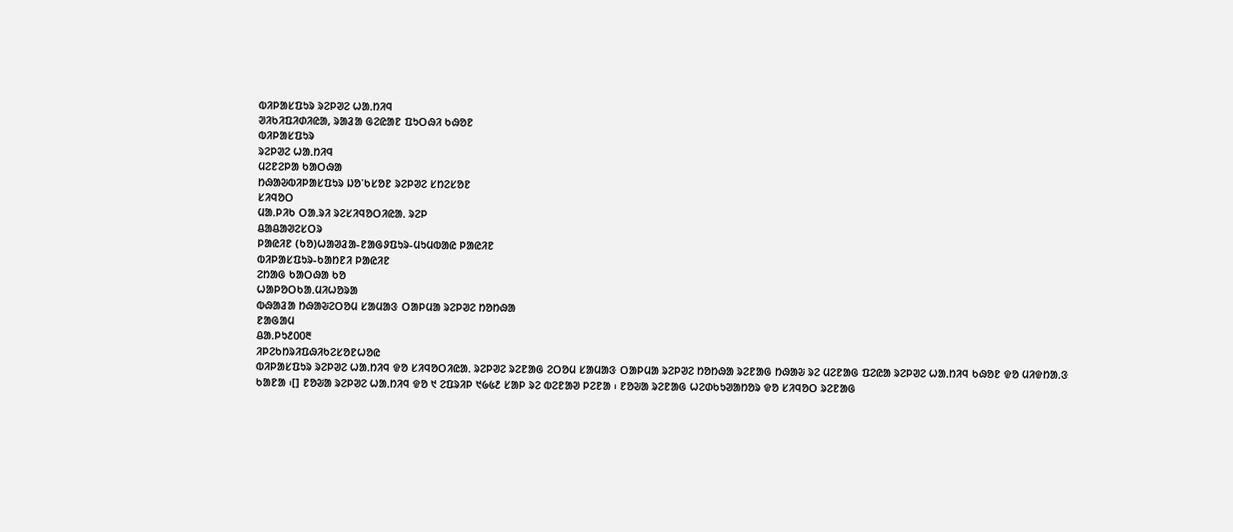ᱵᱤᱞᱟᱥᱯᱩᱨ ᱨᱮᱞᱣᱮ ᱦᱟᱹᱴᱤᱧ
ᱣᱤᱠᱤᱯᱤᱰᱤᱭᱟ, ᱨᱟᱲᱟ ᱜᱮᱭᱟᱱ ᱯᱩᱛᱷᱤ ᱠᱷᱚᱱ
ᱵᱤᱞᱟᱥᱯᱩᱨ
ᱨᱮᱞᱣᱮ ᱦᱟᱹᱴᱤᱧ
ᱢᱮᱱᱮᱞᱟ ᱠᱟᱛᱷᱟ
ᱴᱷᱟᱶᱵᱤᱞᱟᱥᱯᱩᱨ ᱡᱚᱸᱠᱥᱚᱱ ᱨᱮᱞᱣᱮ ᱥᱴᱮᱥᱚᱱ
ᱥᱤᱧᱚᱛ
ᱢᱟᱹᱞᱤᱠ ᱛᱟᱹᱨᱤ ᱨᱮᱥᱤᱧᱚᱛᱤᱭᱟᱹ ᱨᱮᱞ
ᱪᱟᱪᱟᱣᱮᱥᱛᱨ
ᱞᱟᱭᱤᱱ (ᱠᱚ)ᱦᱟᱣᱲᱟ-ᱱᱟᱜᱽᱯᱩᱨ-ᱢᱩᱢᱵᱟᱭ ᱞᱟᱭᱤᱱ
ᱵᱤᱞᱟᱥᱯᱩᱨ-ᱠᱟᱴᱱᱤ ᱞᱟᱭᱤᱱ
ᱮᱴᱟᱜ ᱠᱟᱛᱷᱟ ᱠᱚ
ᱦᱟᱞᱚᱛᱠᱟᱹᱢᱤᱦᱚᱨᱟ
ᱵᱷᱟᱲᱟ ᱴᱷᱟᱶᱮᱛᱚᱢ ᱥᱟᱢᱟᱝ ᱛᱟᱞᱢᱟ ᱨᱮᱞᱣᱮ ᱴᱚᱴᱷᱟ
ᱱᱟᱜᱟᱢ
ᱪᱟᱹᱞᱩ᱒᱐᱐᱓
ᱤᱞᱮᱠᱴᱨᱤᱯᱷᱤᱠᱮᱥᱚᱱᱦᱚᱭ
ᱵᱤᱞᱟᱥᱯᱩᱨ ᱨᱮᱞᱣᱮ ᱦᱟᱹᱴᱤᱧ ᱫᱚ ᱥᱤᱧᱚᱛᱤᱭᱟᱹ ᱨᱮᱞᱣᱮ ᱨᱮᱱᱟᱜ ᱮᱛᱚᱢ ᱥᱟᱢᱟᱝ ᱛᱟᱞᱢᱟ ᱨᱮᱞᱣᱮ ᱴᱚᱴᱷᱟ ᱨᱮᱱᱟᱜ ᱴᱷᱟᱶ ᱨᱮ ᱢᱮᱱᱟᱜ ᱯᱮᱭᱟ ᱨᱮᱞᱣᱮ ᱦᱟᱹᱴᱤᱧ ᱠᱷᱚᱱ ᱫᱚ ᱢᱤᱫᱴᱟᱹᱝ ᱠᱟᱱᱟ ᱾[] ᱱᱚᱶᱟ ᱨᱮᱞᱣᱮ ᱦᱟᱹᱴᱤᱧ ᱫᱚ ᱑ ᱮᱯᱨᱤᱞ ᱑᱙᱕᱒ ᱥᱟᱞ ᱨᱮ ᱵᱮᱱᱟᱣ ᱞᱮᱱᱟ ᱾ ᱱᱚᱶᱟ ᱨᱮᱱᱟᱜ ᱦᱮᱰᱠᱩᱣᱟᱴᱚᱨ ᱫᱚ ᱥᱤᱧᱚᱛ ᱨᱮᱱᱟᱜ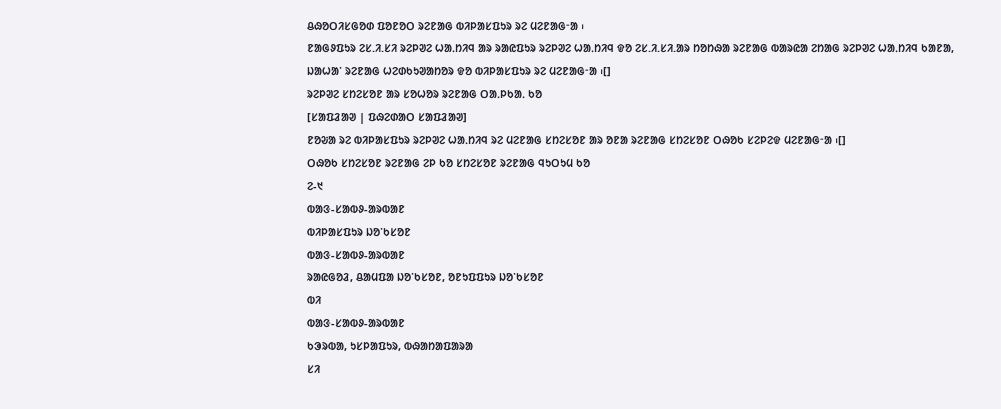ᱪᱷᱚᱛᱤᱥᱜᱚᱰ ᱯᱚᱱᱚᱛ ᱨᱮᱱᱟᱜ ᱵᱤᱞᱟᱥᱯᱩᱨ ᱨᱮ ᱢᱮᱱᱟᱜᱼᱟ ᱾
ᱱᱟᱜᱽᱯᱩᱨ ᱮᱥ.ᱤ.ᱥᱤ ᱨᱮᱞᱣᱮ ᱦᱟᱹᱴᱤᱧ ᱟᱨ ᱨᱟᱭᱯᱩᱨ ᱨᱮᱞᱣᱮ ᱦᱟᱹᱴᱤᱧ ᱫᱚ ᱮᱥ.ᱤ.ᱥᱤ.ᱟᱨ ᱴᱚᱴᱷᱟ ᱨᱮᱱᱟᱜ ᱵᱟᱨᱭᱟ ᱮᱴᱟᱜ ᱨᱮᱞᱣᱮ ᱦᱟᱹᱴᱤᱧ ᱠᱟᱱᱟ, ᱡᱟᱦᱟᱸ ᱨᱮᱱᱟᱜ ᱦᱮᱰᱠᱩᱣᱟᱴᱚᱨ ᱫᱚ ᱵᱤᱞᱟᱥᱯᱩᱨ ᱨᱮ ᱢᱮᱱᱟᱜᱼᱟ ᱾[]
ᱨᱮᱞᱣᱮ ᱥᱴᱮᱥᱚᱱ ᱟᱨ ᱥᱚᱦᱚᱨ ᱨᱮᱱᱟᱜ ᱛᱟᱹᱞᱠᱟᱹ ᱠᱚ
[ᱥᱟᱯᱲᱟᱣ | ᱯᱷᱮᱰᱟᱛ ᱥᱟᱯᱲᱟᱣ]
ᱱᱚᱶᱟ ᱨᱮ ᱵᱤᱞᱟᱥᱯᱩᱨ ᱨᱮᱞᱣᱮ ᱦᱟᱹᱴᱤᱧ ᱨᱮ ᱢᱮᱱᱟᱜ ᱥᱴᱮᱥᱚᱱ ᱟᱨ ᱚᱱᱟ ᱨᱮᱱᱟᱜ ᱥᱴᱮᱥᱚᱱ ᱛᱷᱚᱠ ᱥᱮᱞᱮᱫ ᱢᱮᱱᱟᱜᱼᱟ ᱾[]
ᱛᱷᱚᱠ ᱥᱴᱮᱥᱚᱱ ᱨᱮᱱᱟᱜ ᱮᱞ ᱠᱚ ᱥᱴᱮᱥᱚᱱ ᱨᱮᱱᱟᱜ ᱧᱩᱛᱩᱢ ᱠᱚ
ᱮ-᱑
ᱵᱟᱝ-ᱥᱟᱵᱽ-ᱟᱨᱵᱟᱱ
ᱵᱤᱞᱟᱥᱯᱩᱨ ᱡᱚᱸᱠᱥᱚᱱ
ᱵᱟᱝ-ᱥᱟᱵᱽ-ᱟᱨᱵᱟᱱ
ᱨᱟᱭᱜᱚᱲ, ᱪᱟᱢᱯᱟ ᱡᱚᱸᱠᱥᱚᱱ, ᱚᱱᱩᱯᱯᱩᱨ ᱡᱚᱸᱠᱥᱚᱱ
ᱵᱤ
ᱵᱟᱝ-ᱥᱟᱵᱽ-ᱟᱨᱵᱟᱱ
ᱠᱳᱨᱵᱟ, ᱩᱥᱞᱟᱯᱩᱨ, ᱵᱷᱟᱴᱟᱯᱟᱨᱟ
ᱥᱤ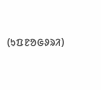(ᱩᱯᱱᱚᱜᱽᱨᱤ)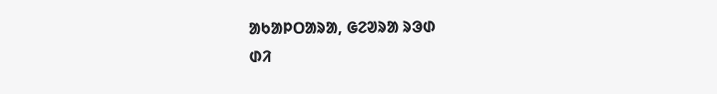ᱟᱠᱟᱞᱛᱟᱨᱟ, ᱜᱮᱣᱨᱟ ᱨᱳᱰ
ᱰᱤ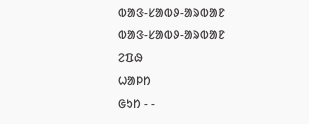ᱵᱟᱝ-ᱥᱟᱵᱽ-ᱟᱨᱵᱟᱱ
ᱵᱟᱝ-ᱥᱟᱵᱽ-ᱟᱨᱵᱟᱱ
ᱮᱯᱷ
ᱦᱟᱞᱴ
ᱜᱩᱴ - -